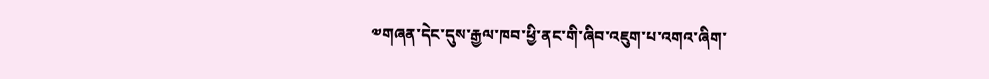༧གཞན་དེང་དུས་རྒྱལ་ཁབ་ཕྱི་ནང་གི་ཞིབ་འཇུག་པ་འགའ་ཞིག་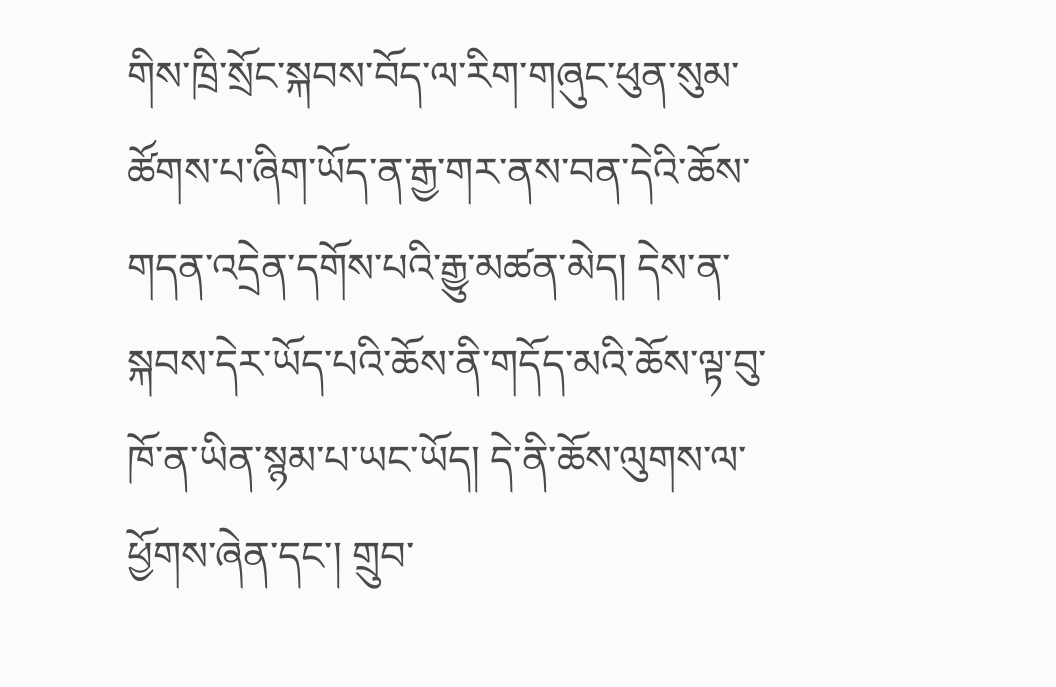གིས་ཁྲི་སྲོང་སྐབས་བོད་ལ་རིག་གཞུང་ཕུན་སུམ་ཚོགས་པ་ཞིག་ཡོད་ན་རྒྱ་གར་ནས་བན་དེའི་ཆོས་གདན་འདྲེན་དགོས་པའི་རྒྱུ་མཚན་མེད། དེས་ན་སྐབས་དེར་ཡོད་པའི་ཆོས་ནི་གདོད་མའི་ཆོས་ལྟ་བུ་ཁོ་ན་ཡིན་སྙམ་པ་ཡང་ཡོད། དེ་ནི་ཆོས་ལུགས་ལ་ཕྱོགས་ཞེན་དང་། གྲུབ་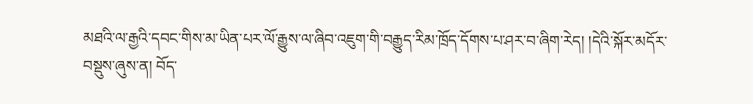མཐའི་ལ་རྒྱའི་དབང་གིས་མ་ཡིན་པར་ལོ་རྒྱུས་ལ་ཞིབ་འཇུག་གི་བརྒྱུད་རིམ་ཁྲོད་དོགས་པ་ཤར་བ་ཞིག་རེད། །དེའི་སྐོར་མདོར་བསྡུས་ཞུས་ན། བོད་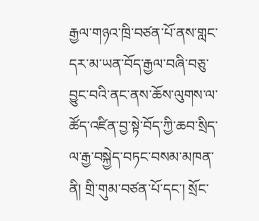རྒྱལ་གཉའ་ཁྲི་བཙན་པོ་ནས་གླང་དར་མ་ཡན་བོད་རྒྱལ་བཞི་བཅུ་བྱུང་བའི་ནང་ནས་ཆོས་ལུགས་ལ་ཚོད་འཛིན་བྱ་སྟེ་བོད་ཀྱི་ཆབ་སྲིད་ལ་རྒྱ་བསྐྱེད་བཏང་བསམ་མཁན་ནི། གྲི་གུམ་བཙན་པོ་དང་། སྲོང་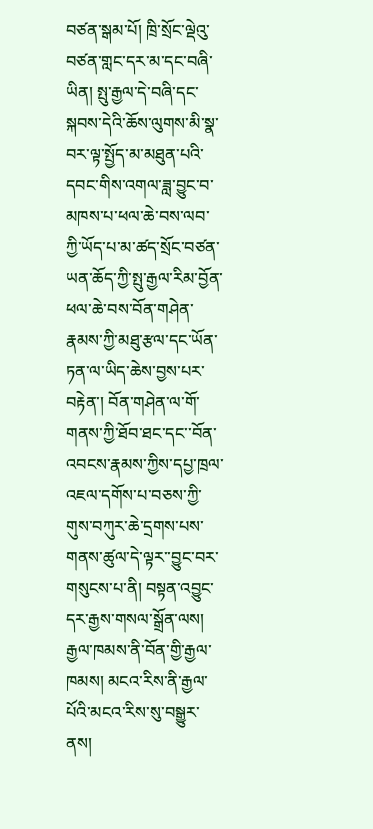བཙན་སྒམ་པོ། ཁྲི་སྲོང་ལྡེའུ་བཙན་གླང་དར་མ་དང་བཞི་ཡིན། སྤུ་རྒྱལ་དེ་བཞི་དང་སྐབས་དེའི་ཆོས་ལུགས་མི་སྣ་བར་ལྟ་སྤྱོད་མ་མཐུན་པའི་དབང་གིས་འགལ་ཟླ་བྱུང་བ་མཁས་པ་ཕལ་ཆེ་བས་ལབ་ཀྱི་ཡོད་པ་མ་ཚད་སྲོང་བཙན་ཡན་ཆོད་ཀྱི་སྤུ་རྒྱལ་རིམ་བྱོན་ཕལ་ཆེ་བས་བོན་གཤེན་རྣམས་ཀྱི་མཐུ་རྩལ་དང་ཡོན་ཏན་ལ་ཡིད་ཆེས་བྱས་པར་བརྟེན་། བོན་གཤེན་ལ་གོ་གནས་ཀྱི་ཐོབ་ཐང་དང་་བོན་འབངས་རྣམས་ཀྱིས་དཔྱ་ཁྲལ་འཇལ་དགོས་པ་བཅས་ཀྱི་གུས་བཀུར་ཆེ་དྲགས་པས་གནས་ཚུལ་དེ་ལྟར་་བྱུང་བར་གསུངས་པ་ནི། བསྟན་འབྱུང་དར་རྒྱས་གསལ་སྒྲོན་ལས། རྒྱལ་ཁམས་ནི་བོན་གྱི་རྒྱལ་ཁམས། མངའ་རིས་ནི་རྒྱལ་པོའི་མངའ་རིས་སུ་བསྒྱུར་ནས།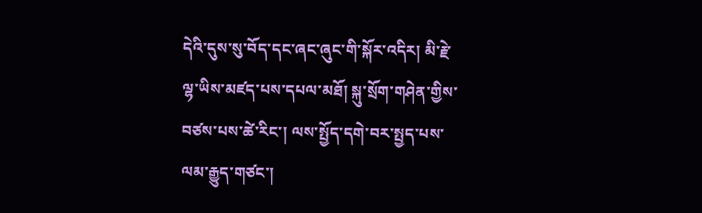དེའི་དུས་སུ་བོད་དང་ཞང་ཞུང་གི་སྐོར་འདིར། མི་རྗེ་ལྷ་ཡིས་མཛད་པས་དཔལ་མཐོ། སྐུ་སྲོག་གཤེན་གྱིས་བཙས་པས་ཚེ་རིང་། ལས་སྤྱོད་དགེ་བར་སྤྱད་པས་ལམ་རྒྱུད་གཙང་།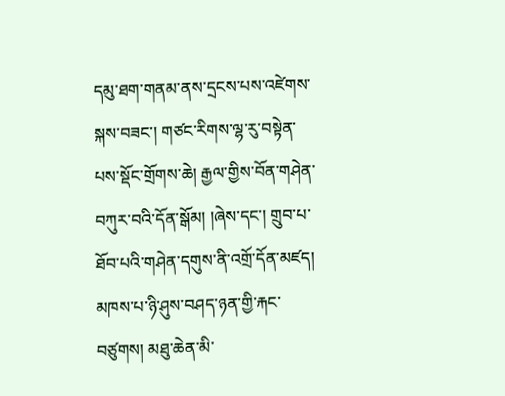དམུ་ཐག་གནམ་ནས་དྲངས་པས་འཛེགས་སྐས་བཟང་། གཙང་རིགས་ལྷ་རུ་བསྟེན་པས་སྡོང་གྲོགས་ཆེ། རྒྱལ་གྱིས་བོན་གཤེན་བཀུར་བའི་དོན་སྒོམ། །ཞེས་དང་། གྲུབ་པ་ཐོབ་པའི་གཤེན་དགུས་ནི་འགྲོ་དོན་མཛད། མཁས་པ་ཉི་ཤུས་བཤད་ཉན་གྱི་རྐང་བཙུགས། མཐུ་ཆེན་མི་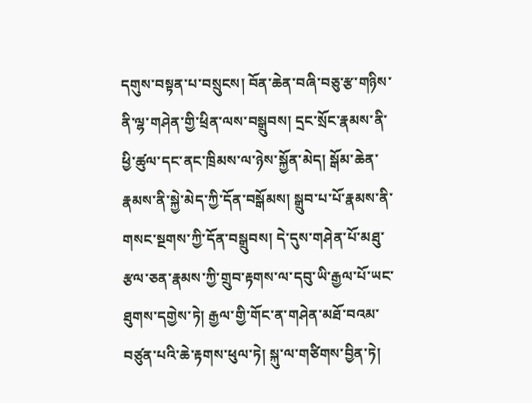དགུས་བསྟན་པ་བསྲུངས། བོན་ཆེན་བཞི་བཅུ་རྩ་གཉིས་ནི་ལྷ་གཤེན་གྱི་ཕྲིན་ལས་བསྒྲུབས། དྲང་སྲོང་རྣམས་ནི་ཕྱི་ཚུལ་དང་ནང་ཁྲིམས་ལ་ཉེས་སྐྱོན་མེད། སྒོམ་ཆེན་རྣམས་ནི་སྐྱེ་མེད་ཀྱི་དོན་བསྒོམས། སྒྲུབ་པ་པོ་རྣམས་ནི་གསང་སྔགས་ཀྱི་དོན་བསྒྲུབས། དེ་དུས་གཤེན་པོ་མཐུ་རྩལ་ཅན་རྣམས་ཀྱི་གྲུབ་རྟགས་ལ་དབུ་ཡི་རྒྱལ་པོ་ཡང་ཐུགས་དགྱེས་ཏེ། རྒྱལ་གྱི་གོང་ན་གཤེན་མཐོ་བའམ་བཙུན་པའི་ཆེ་རྟགས་ཕུལ་ཏེ། སྐུ་ལ་གཙིགས་བྱིན་ཏེ།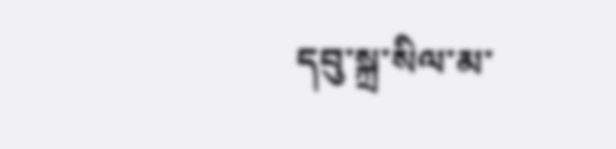དབུ་སྐྲ་སིལ་མ་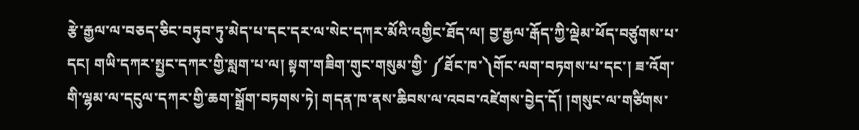རྩེ་རྒྱལ་ལ་བཅད་ཅིང་བཏུབ་ཏུ་མེད་པ་དང་དར་ལ་སེང་དཀར་མོའི་འགྱིང་ཐོད་ལ། བྱ་རྒྱལ་རྒོད་ཀྱི་ལྡེམ་ཕོད་བཙུགས་པ་དང། གཡི་དཀར་སྤྱང་དཀར་གྱི་སླག་པ་ལ། སྟག་གཟིག་གུང་གསུམ་གྱི་ ༼ཐོང་ཁ་༽གོང་ལག་བཏགས་པ་དང་། ཟ་འོག་གི་ལྷམ་ལ་དངུལ་དཀར་གྱི་ཆག་སྒྲོག་བཏགས་ཏེ། གདན་ཁ་ནས་ཆིབས་ལ་འབབ་འཛེགས་བྱེད་དོ། །གསུང་ལ་གཙིགས་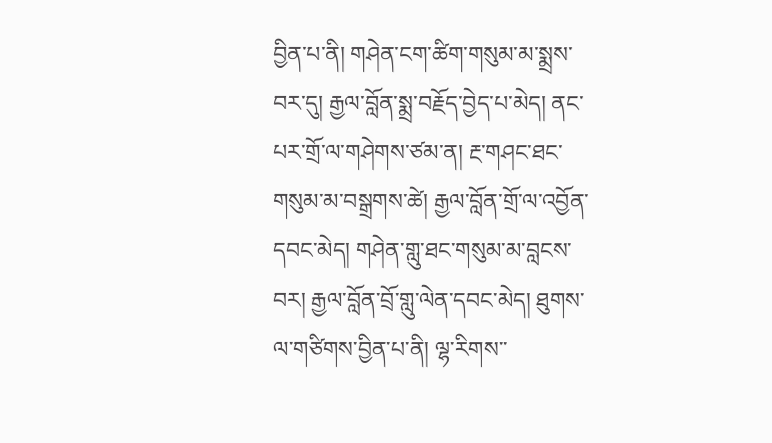བྱིན་པ་ནི། གཤེན་ངག་ཚིག་གསུམ་མ་སྨྲས་བར་དུ། རྒྱལ་བློན་སྨྲ་བརྗོད་བྱེད་པ་མེད། ནང་པར་གྲོ་ལ་གཤེགས་ཙམ་ན། རྔ་གཤང་ཐང་གསུམ་མ་བསྒྲགས་ཚེ། རྒྱལ་བློན་གྲོ་ལ་འབྱོན་དབང་མེད། གཤེན་གླུ་ཐང་གསུམ་མ་བླངས་བར། རྒྱལ་བློན་བྲོ་གླུ་ལེན་དབང་མེད། ཐུགས་ལ་གཙིགས་བྱིན་པ་ནི། ལྷ་རིགས་་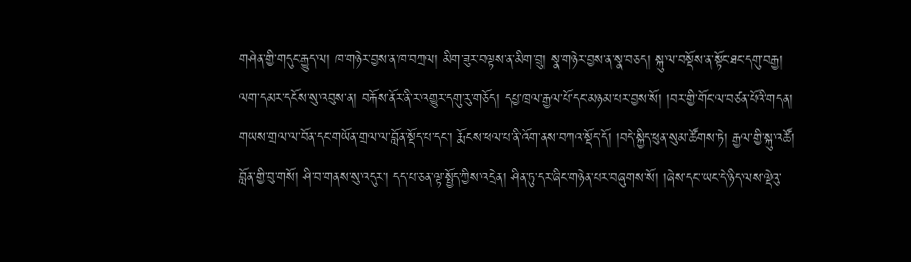གཤེན་གྱི་གདུང་རྒྱུད་ལ། ཁ་གཉེར་བྱས་ན་ཁ་བཀྲལ། མིག་ཟུར་བལྟས་ན་མིག་བྲུ། སྣ་གཉེར་བྱས་ན་སྣ་བཅད། སྐུ་ལ་བསྡོས་ན་སྟོང་ཐང་དགུ་བརྒྱ། ལག་དམར་དངོས་སུ་འབུས་ན། བརྐོས་ནོར་ནི་ར་འགྱུར་དགུ་རུ་གཅོད། དཔྱ་ཁྲལ་རྒྱལ་པོ་དང་མཉམ་པར་བྱས་སོ། །བར་གྱི་གོང་ལ་བཙན་པོའི་གདན། གཡས་གྲལ་ལ་བོན་དང་གཡོན་གྲལ་ལ་བློན་སྡོད་པ་དང་། རྨོངས་ཕལ་པ་ནི་འོག་ནས་བཀའ་སྡོད་དོ། །བདེ་སྐྱིད་ཕུན་སུམ་ཚོགས་ཏེ། རྒྱལ་གྱི་སྐུ་འཚོ། བློན་གྱི་བུ་གསོ། ཤི་བ་གནས་སུ་འདུར་། དད་པ་ཅན་ལྟ་སྤྱོད་ཀྱིས་འདྲེན། ཤིན་ཏུ་དར་ཞིང་གཉེན་པར་བཞུགས་སོ། །ཞེས་དང་་ཡང་དེ་ཉིད་ལས་ལྡེའུ་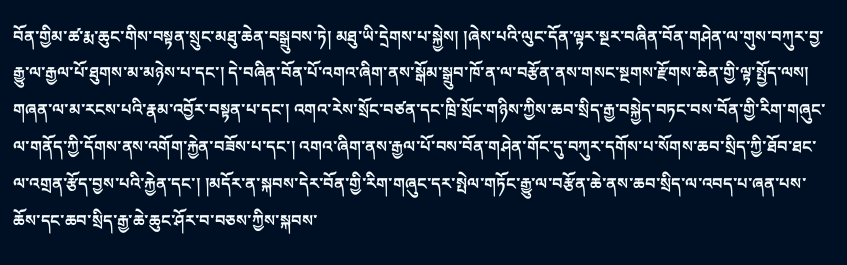བོན་གྱིམ་ཚ་རྨ་ཆུང་གིས་བསྟན་སྲུང་མཐུ་ཆེན་བསྒྲུབས་ཏེ། མཐུ་ཡི་དྲེགས་པ་སྐྱེས། །ཞེས་པའི་ལུང་དོན་ལྟར་སྔར་བཞིན་བོན་གཤེན་ལ་གུས་བཀུར་བྱ་རྒྱུ་ལ་རྒྱལ་པོ་ཐུགས་མ་མཉེས་པ་དང་། དེ་བཞིན་བོན་པོ་འགའ་ཞིག་ནས་སྒོམ་སྒྲུབ་ཁོ་ན་ལ་བརྩོན་ནས་གསང་སྔགས་རྫོགས་ཆེན་གྱི་ལྟ་སྤྱོད་ལས། གཞན་ལ་མ་རངས་པའི་རྣམ་འབྱོར་བསྟན་པ་དང་། འགའ་རེས་སྲོང་བཙན་དང་ཁྲི་སྲོང་གཉིས་ཀྱིས་ཆབ་སྲིད་རྒྱ་བསྐྱེད་བཏང་བས་བོན་གྱི་རིག་གཞུང་ལ་གནོད་ཀྱི་དོགས་ནས་འགོག་རྐྱེན་བཟོས་པ་དང་། འགའ་ཞིག་ནས་རྒྱལ་པོ་བས་བོན་གཤེན་གོང་དུ་བཀུར་དགོས་པ་སོགས་ཆབ་སྲིད་ཀྱི་ཐོབ་ཐང་ལ་འགྲན་རྩོད་བྱས་པའི་རྐྱེན་དང་། །མདོར་ན་སྐབས་དེར་བོན་གྱི་རིག་གཞུང་དར་སྤེལ་གཏོང་རྒྱུ་ལ་བརྩོན་ཆེ་ནས་ཆབ་སྲིད་ལ་འབད་པ་ཞན་པས་ཆོས་དང་ཆབ་སྲིད་རྒྱ་ཆེ་ཆུང་ཤོར་བ་བཅས་ཀྱིས་སྐབས་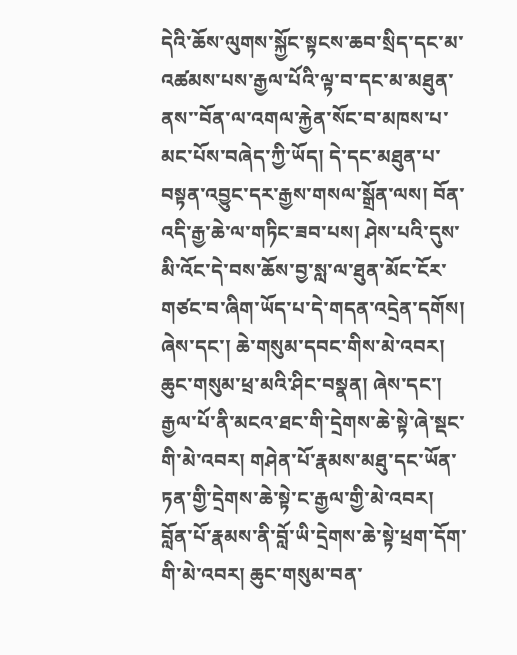དེའི་ཆོས་ལུགས་སྐྱོང་སྟངས་ཆབ་སྲིད་དང་མ་འཚམས་པས་རྒྱལ་པོའི་ལྟ་བ་དང་མ་མཐུན་ནས་་བོན་ལ་འགལ་རྐྱེན་སོང་བ་མཁས་པ་མང་པོས་བཞེད་ཀྱི་ཡོད། དེ་དང་མཐུན་པ་བསྟན་འབྱུང་དར་རྒྱས་གསལ་སྒྲོན་ལས། བོན་འདི་རྒྱ་ཆེ་ལ་གཏིང་ཟབ་པས། ཤེས་པའི་དུས་མི་འོང་དེ་བས་ཆོས་བྱ་སླ་ལ་ཐུན་མོང་ངོར་གཙང་བ་ཞིག་ཡོད་པ་དེ་གདན་འདྲེན་དགོས། ཞེས་དང་། ཆེ་གསུམ་དབང་གིས་མེ་འབར། ཆུང་གསུམ་ཕྲ་མའི་ཤིང་བསྣན། ཞེས་དང་། རྒྱལ་པོ་ནི་མངའ་ཐང་གི་དྲེགས་ཆེ་སྟེ་ཞེ་སྡང་གི་མེ་འབར། གཤེན་པོ་རྣམས་མཐུ་དང་ཡོན་ཏན་གྱི་དྲེགས་ཆེ་སྟེ་ང་རྒྱལ་གྱི་མེ་འབར། བློན་པོ་རྣམས་ནི་བློ་ཡི་དྲེགས་ཆེ་སྟེ་ཕྲག་དོག་གི་མེ་འབར། ཆུང་གསུམ་བན་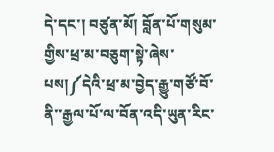དེ་དང་། བཙུན་མོ། བློན་པོ་གསུམ་གྱིས་ཕྲ་མ་བཅུག་སྟེ་ཞེས་པས།༼དེའི་ཕྲ་མ་བྱེད་རྒྱུ་གཙོ་བོ་ནི་་རྒྱལ་པོ་ལ་བོན་འདི་ཡུན་རིང་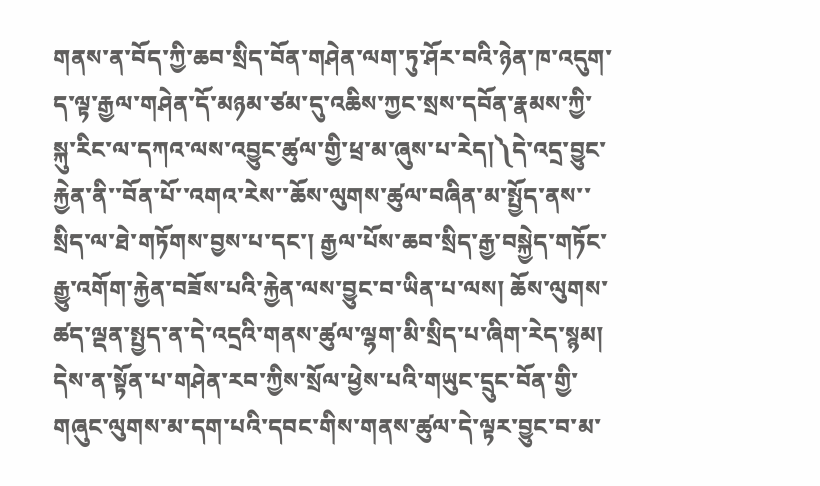གནས་ན་བོད་ཀྱི་ཆབ་སྲིད་བོན་གཤེན་ལག་ཏུ་ཤོར་བའི་ཉེན་ཁ་འདུག་ད་ལྟ་རྒྱལ་གཤེན་དོ་མཉམ་ཙམ་དུ་འཆིས་ཀྱང་སྲས་དབོན་རྣམས་ཀྱི་སྐུ་རིང་ལ་དཀའ་ལས་འབྱུང་ཚུལ་གྱི་ཕྲ་མ་ཞུས་པ་རེད།༽དེ་འདྲ་བྱུང་རྐྱེན་ནི་་བོན་པོ་་འགའ་རེས་་ཆོས་ལུགས་ཚུལ་བཞིན་མ་སྤྱོད་ནས་་སྲིད་ལ་ཐེ་གཏོགས་བྱས་པ་དང་། རྒྱལ་པོས་ཆབ་སྲིད་རྒྱ་བསྐྱེད་གཏོང་རྒྱུ་འགོག་རྐྱེན་བཟོས་པའི་རྐྱེན་ལས་བྱུང་བ་ཡིན་པ་ལས། ཆོས་ལུགས་ཚད་ལྡན་སྤྱད་ན་དེ་འདྲའི་གནས་ཚུལ་ལྷག་མི་སྲིད་པ་ཞིག་རེད་སྙམ། དེས་ན་སྟོན་པ་གཤེན་རབ་ཀྱིས་སྲོལ་ཕྱེས་པའི་གཡུང་དྲུང་བོན་གྱི་གཞུང་ལུགས་མ་དག་པའི་དབང་གིས་གནས་ཚུལ་དེ་ལྟར་བྱུང་བ་མ་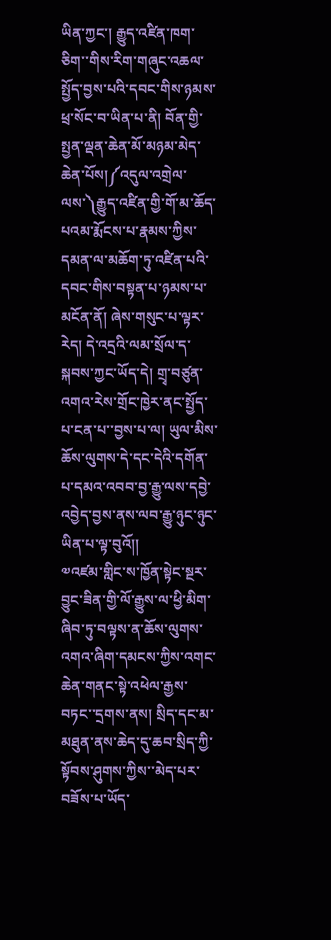ཡིན་ཀྱང་། རྒྱུད་འཛིན་ཁག་ཅིག་་གིས་རིག་གཞུང་འཆལ་སྤྱོད་བྱས་པའི་དབང་གིས་ཉམས་ཕྲ་སོང་བ་ཡིན་པ་ནི། བོན་གྱི་སྤྱན་ལྡན་ཆེན་མོ་མཉམ་མེད་ཆེན་པོས།༼འདུལ་འགྲེལ་ལས་༽རྒྱུད་འཛིན་གྱི་གོ་མ་ཆོད་པའམ་རྨོངས་པ་རྣམས་ཀྱིས་དམན་ལ་མཆོག་ཏུ་འཛིན་པའི་དབང་གིས་བསྟན་པ་ཉམས་པ་མངོན་ནོ། ཞེས་གསུང་པ་ལྟར་རེད། དེ་འདྲའི་ལམ་སྲོལ་ད་སྐབས་ཀྱང་ཡོད་དེ། གྲྭ་བཙུན་འགའ་རེས་གྲོང་ཁྱེར་ནང་སྤྱོད་པ་ངན་པ་་བྱས་པ་ལ། ཡུལ་མིས་ཆོས་ལུགས་དེ་དང་དེའི་དགོན་པ་དམའ་འབབ་བྱ་རྒྱུ་ལས་དབྱེ་འབྱེད་བྱས་ནས་ལབ་རྒྱུ་ཉུང་ཉུང་ཡིན་པ་ལྟ་བུའོ།།
༧འཛམ་གླིང་ས་ཁྱོན་སྟེང་སྔར་བྱུང་ཟིན་གྱི་ལོ་རྒྱུས་ལ་ཕྱི་མིག་ཞིབ་ཏུ་བལྟས་ན་ཆོས་ལུགས་འགའ་ཞིག་དམངས་ཀྱིས་འགང་ཆེན་གནང་སྟེ་འཕེལ་རྒྱས་བཏང་་དྲགས་ནས། སྲིད་དང་མ་མཐུན་ནས་ཆེད་དུ་ཆབ་སྲིད་ཀྱི་སྟོབས་ཤུགས་ཀྱིས་་མེད་པར་བཟོས་པ་ཡོད་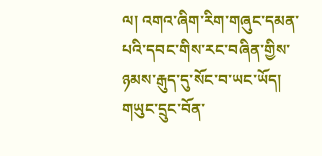ལ། འགའ་ཞིག་རིག་གཞུང་དམན་པའི་དབང་གིས་རང་བཞིན་གྱིས་ཉམས་རྒུད་དུ་སོང་བ་ཡང་ཡོད། གཡུང་དྲུང་བོན་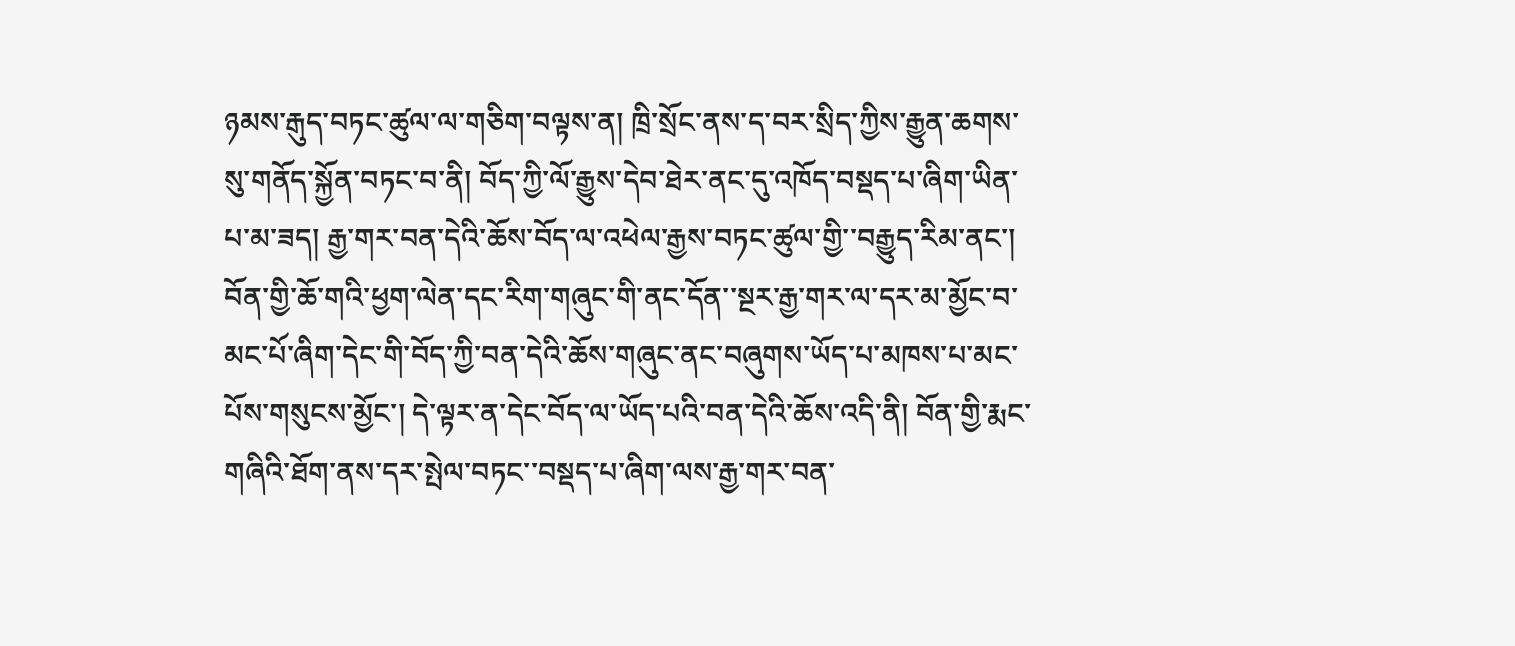ཉམས་རྒུད་བཏང་ཚུལ་ལ་གཅིག་བལྟས་ན། ཁྲི་སྲོང་ནས་ད་བར་སྲིད་ཀྱིས་རྒྱུན་ཆགས་སུ་གནོད་སྐྱོན་བཏང་བ་ནི། བོད་ཀྱི་ལོ་རྒྱུས་དེབ་ཐེར་ནང་དུ་འཁོད་བསྡད་པ་ཞིག་ཡིན་པ་མ་ཟད། རྒྱ་གར་བན་དེའི་ཆོས་བོད་ལ་འཕེལ་རྒྱས་བཏང་ཚུལ་གྱི་་བརྒྱུད་རིམ་ནང་། བོན་གྱི་ཆོ་གའི་ཕྱག་ལེན་དང་རིག་གཞུང་གི་ནང་དོན་་སྔར་རྒྱ་གར་ལ་དར་མ་མྱོང་བ་མང་པོ་ཞིག་དེང་གི་བོད་ཀྱི་བན་དེའི་ཆོས་གཞུང་ནང་བཞུགས་ཡོད་པ་མཁས་པ་མང་པོས་གསུངས་མྱོང་། དེ་ལྟར་ན་དེང་བོད་ལ་ཡོད་པའི་བན་དེའི་ཆོས་འདི་ནི། བོན་གྱི་རྨང་གཞིའི་ཐོག་ནས་དར་སྤེལ་བཏང་་བསྡད་པ་ཞིག་ལས་རྒྱ་གར་བན་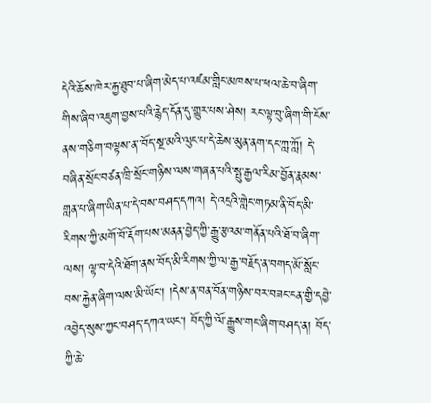དེའི་ཆོས་ཁེར་རྐྱ་ཐུབ་པ་ཞིག་མེད་པ་འཛམ་གླིང་མཁས་པ་ཕལ་ཆེ་བ་ཞིག་གིས་ཞིབ་འཇུག་བྱས་པའི་རྙེད་དོན་དུ་གྱུར་པས་ཤེས། རང་ལྟ་བུ་ཞིག་གི་ངོས་ནས་གཅིག་བལྟས་ན་་བོད་སྔ་མའི་ལུང་པ་དེ་ཆེས་མུན་ནག་དང་ཀླ་ཀློ། དེ་བཞིན་སྲོང་བཙན་ཁྲི་སྲོང་གཉིས་ལས་གཞན་པའི་སྤུ་རྒྱལ་རིམ་བྱོན་རྣམས་གླན་པ་ཞིག་ཡིན་པ་དེ་བས་བཤད་དཀའ། དེ་འདྲའི་གླེང་གཏམ་ནི་བོད་མི་རིགས་ཀྱི་མགོ་བོ་རྡོག་པས་མནན་བྱེད་ཀྱི་རྒྱུ་རྩའམ་གནོན་པའི་ཐོ་བ་ཞིག་ལས། ལྟ་བ་དེའི་ཐོག་ནས་བོད་མི་རིགས་ཀྱི་ལ་རྒྱ་བརྗོད་ན་བགད་མོ་སློང་བས་རྐྱེན་ཞིག་ལས་མི་ཡོང་། །དེས་ན་བན་བོན་གཉིས་བར་བཟང་ངན་གྱི་དབྱེ་འབྱེད་སུས་ཀྱང་བཤད་དཀའ་ཡང་། བོད་ཀྱི་ལོ་རྒྱུས་གང་ཞིག་བཤད་ན། བོད་ཀྱི་ཆེ་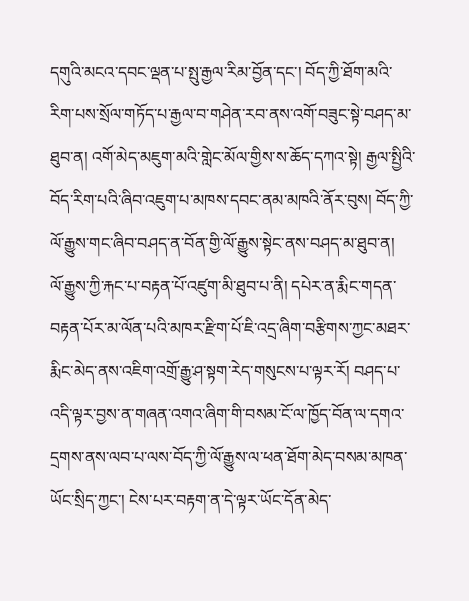དགུའི་མངའ་དབང་ལྡན་པ་སྤུ་རྒྱལ་རིམ་བྱོན་དང་། བོད་ཀྱི་ཐོག་མའི་རིག་པས་སྲོལ་གཏོད་པ་རྒྱལ་བ་གཤེན་རབ་ནས་འགོ་བཟུང་སྟེ་བཤད་མ་ཐུབ་ན། འགོ་མེད་མཇུག་མའི་གླེང་མོལ་གྱིས་ས་ཆོད་དཀའ་སྟེ། རྒྱལ་སྤྱིའི་བོད་རིག་པའི་ཞིབ་འཇུག་པ་མཁས་དབང་ནམ་མཁའི་ནོར་བུས། བོད་ཀྱི་ལོ་རྒྱུས་གང་ཞིབ་བཤད་ན་བོན་གྱི་ལོ་རྒྱུས་སྟེང་ནས་བཤད་མ་ཐུབ་ན། ལོ་རྒྱུས་ཀྱི་རྐང་པ་བརྟན་པོ་འཛུག་མི་ཐུབ་པ་ནི། དཔེར་ན་རྨིང་གདན་བརྟན་པོར་མ་ལོན་པའི་མཁར་རྫིག་པོ་ཇི་འདྲ་ཞིག་བརྩིགས་ཀྱང་མཐར་རྨིང་མེད་ནས་འཇིག་འགྲོ་རྒྱུ་ཤ་སྟག་རེད་གསུངས་པ་ལྟར་རོ། བཤད་པ་འདི་ལྟར་བྱས་ན་གཞན་འགའ་ཞིག་གི་བསམ་ངོ་ལ་ཁྱོད་བོན་ལ་དགའ་དྲགས་ནས་ལབ་པ་ལས་བོད་ཀྱི་ལོ་རྒྱུས་ལ་ཕན་ཐོག་མེད་བསམ་མཁན་ཡོང་སྲིད་ཀྱང་། ངེས་པར་བརྟག་ན་དེ་ལྟར་ཡོང་དོན་མེད་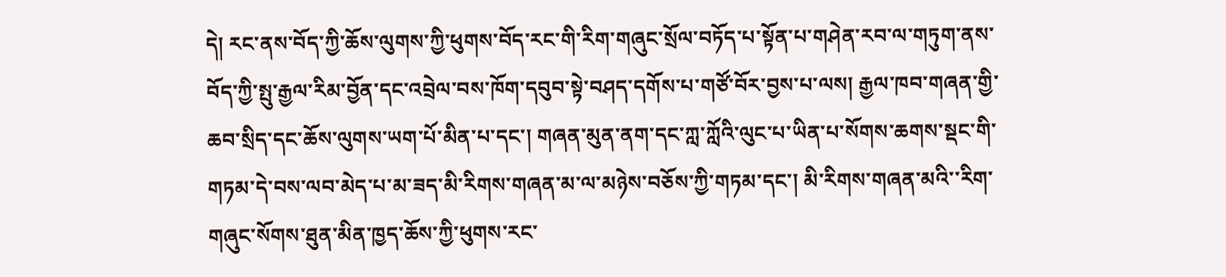དེ། རང་ནས་བོད་ཀྱི་ཆོས་ལུགས་ཀྱི་ཕུགས་བོད་རང་གི་རིག་གཞུང་སྲོལ་བཏོད་པ་སྟོན་པ་གཤེན་རབ་ལ་གཏུག་ནས་བོད་ཀྱི་སྤུ་རྒྱལ་རིམ་བྱོན་དང་འབྲེལ་བས་ཁོག་དབུབ་སྟེ་བཤད་དགོས་པ་གཙོ་བོར་བྱས་པ་ལས། རྒྱལ་ཁབ་གཞན་གྱི་ཆབ་སྲིད་དང་ཆོས་ལུགས་ཡག་པོ་མིན་པ་དང་། གཞན་མུན་ནག་དང་ཀླ་ཀློའི་ལུང་པ་ཡིན་པ་སོགས་ཆགས་སྡང་གི་གཏམ་དེ་བས་ལབ་མེད་པ་མ་ཟད་མི་རིགས་གཞན་མ་ལ་མཉེས་བཅོས་ཀྱི་གཏམ་དང་། མི་རིགས་གཞན་མའི་་རིག་གཞུང་སོགས་ཐུན་མིན་ཁྱད་ཆོས་ཀྱི་ཕུགས་རང་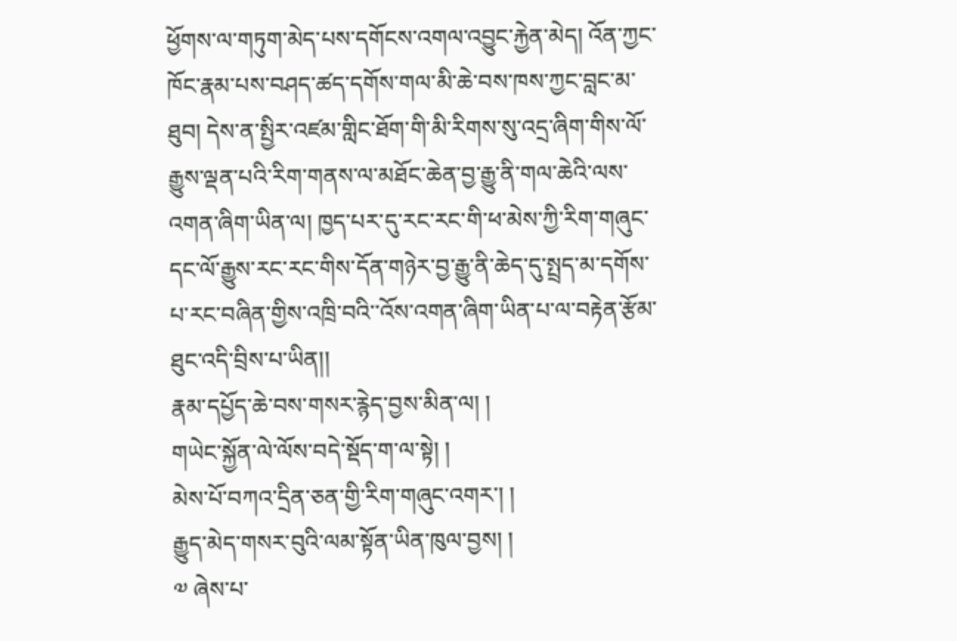ཕྱོགས་ལ་གཏུག་མེད་པས་དགོངས་འགལ་འབྱུང་རྐྱེན་མེད། འོན་ཀྱང་ཁོང་རྣམ་པས་བཤད་ཚད་དགོས་གལ་མི་ཆེ་བས་ཁས་ཀྱང་བླང་མ་ཐུབ། དེས་ན་སྤྱིར་འཛམ་གླིང་ཐོག་གི་མི་རིགས་སུ་འདྲ་ཞིག་གིས་ལོ་རྒྱུས་ལྡན་པའི་རིག་གནས་ལ་མཐོང་ཆེན་བྱ་རྒྱུ་ནི་གལ་ཆེའི་ལས་འགན་ཞིག་ཡིན་ལ། ཁྱད་པར་དུ་རང་རང་གི་ཕ་མེས་ཀྱི་རིག་གཞུང་དང་ལོ་རྒྱུས་རང་རང་གིས་དོན་གཉེར་བྱ་རྒྱུ་ནི་ཆེད་དུ་སྤྲད་མ་དགོས་པ་རང་བཞིན་གྱིས་འཁྲི་བའི་་འོས་འགན་ཞིག་ཡིན་པ་ལ་བརྟེན་རྩོམ་ཐུང་འདི་བྲིས་པ་ཡིན།།
རྣམ་དཔྱོད་ཆེ་བས་གསར་རྙེད་བྱས་མིན་ལ། །
གཡེང་སྐྱོན་ལེ་ལོས་བདེ་སྡོད་ག་ལ་སྟེ། །
མེས་པོ་བཀའ་དྲིན་ཅན་གྱི་རིག་གཞུང་འགར་། །
རྒྱུད་མེད་གསར་བུའི་ལམ་སྟོན་ཡིན་ཁུལ་བྱས། །
༧ ཞེས་པ་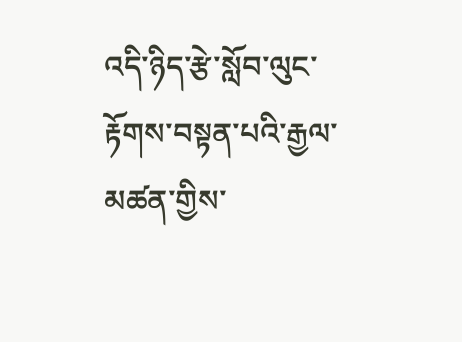འདི་ཉིད་རྩེ་སློབ་ལུང་རྟོགས་བསྟན་པའི་རྒྱལ་མཚན་གྱིས་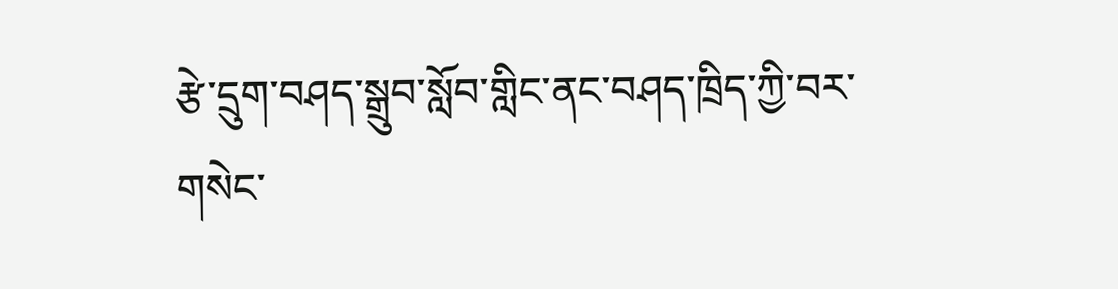རྩེ་དྲུག་བཤད་སྒྲུབ་སློབ་གླིང་ནང་བཤད་ཁྲིད་ཀྱི་བར་གསེང་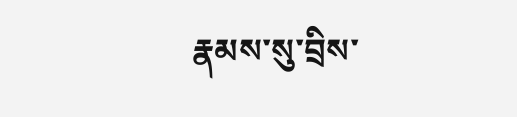རྣམས་སུ་བྲིས་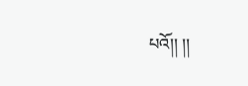པའོ།། །།